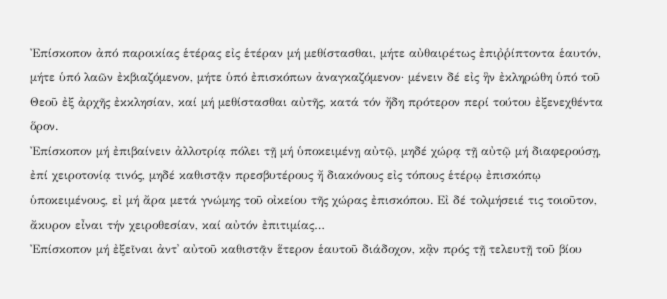Ἐπίσκοπον ἀπό παροικίας ἑτέρας εἰς ἑτέραν μή μεθίστασθαι, μήτε αὐθαιρέτως ἐπιῤῥίπτοντα ἑαυτόν, μήτε ὑπό λαῶν ἐκβιαζόμενον, μήτε ὑπό ἐπισκόπων ἀναγκαζόμενον· μένειν δέ εἰς ἣν ἐκληρώθη ὑπό τοῦ Θεοῦ ἐξ ἀρχῆς ἐκκλησίαν, καί μή μεθίστασθαι αὐτῆς, κατά τόν ἤδη πρότερον περί τούτου ἐξενεχθέντα ὅρον.
Ἐπίσκοπον μή ἐπιβαίνειν ἀλλοτρίᾳ πόλει τῇ μή ὑποκειμένῃ αὐτῷ, μηδέ χώρᾳ τῇ αὐτῷ μή διαφερούσῃ, ἐπί χειροτονίᾳ τινός, μηδέ καθιστᾷν πρεσβυτέρους ἤ διακόνους εἰς τόπους ἑτέρῳ ἐπισκόπῳ ὑποκειμένους, εἰ μή ἄρα μετά γνώμης τοῦ οἰκείου τῆς χώρας ἐπισκόπου. Εἰ δέ τολμήσειέ τις τοιοῦτον, ἄκυρον εἶναι τήν χειροθεσίαν, καί αὐτόν ἐπιτιμίας…
Ἐπίσκοπον μή ἐξεῖναι ἀντ᾽ αὐτοῦ καθιστᾷν ἕτερον ἑαυτοῦ διάδοχον, κᾂν πρός τῇ τελευτῇ τοῦ βίου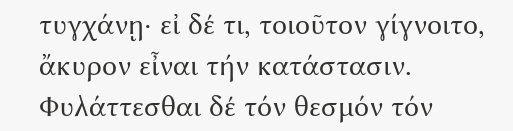τυγχάνῃ· εἰ δέ τι, τοιοῦτον γίγνοιτο, ἄκυρον εἶναι τήν κατάστασιν. Φυλάττεσθαι δέ τόν θεσμόν τόν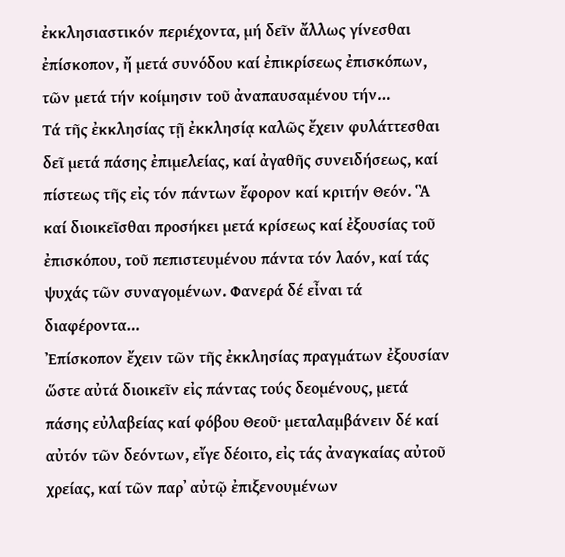ἐκκλησιαστικόν περιέχοντα, μή δεῖν ἄλλως γίνεσθαι ἐπίσκοπον, ἤ μετά συνόδου καί ἐπικρίσεως ἐπισκόπων, τῶν μετά τήν κοίμησιν τοῦ ἀναπαυσαμένου τήν…
Τά τῆς ἐκκλησίας τῇ ἐκκλησίᾳ καλῶς ἔχειν φυλάττεσθαι δεῖ μετά πάσης ἐπιμελείας, καί ἀγαθῆς συνειδήσεως, καί πίστεως τῆς εἰς τόν πάντων ἔφορον καί κριτήν Θεόν. Ἃ καί διοικεῖσθαι προσήκει μετά κρίσεως καί ἐξουσίας τοῦ ἐπισκόπου, τοῦ πεπιστευμένου πάντα τόν λαόν, καί τάς ψυχάς τῶν συναγομένων. Φανερά δέ εἶναι τά διαφέροντα…
Ἐπίσκοπον ἔχειν τῶν τῆς ἐκκλησίας πραγμάτων ἐξουσίαν ὥστε αὐτά διοικεῖν εἰς πάντας τούς δεομένους, μετά πάσης εὐλαβείας καί φόβου Θεοῦ· μεταλαμβάνειν δέ καί αὐτόν τῶν δεόντων, εἴγε δέοιτο, εἰς τάς ἀναγκαίας αὐτοῦ χρείας, καί τῶν παρ᾽ αὐτῷ ἐπιξενουμένων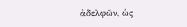ἀδελφῶν, ὡς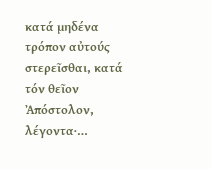κατά μηδένα τρόπον αὐτούς στερεῖσθαι, κατά τόν θεῖον Ἀπόστολον, λέγοντα·…